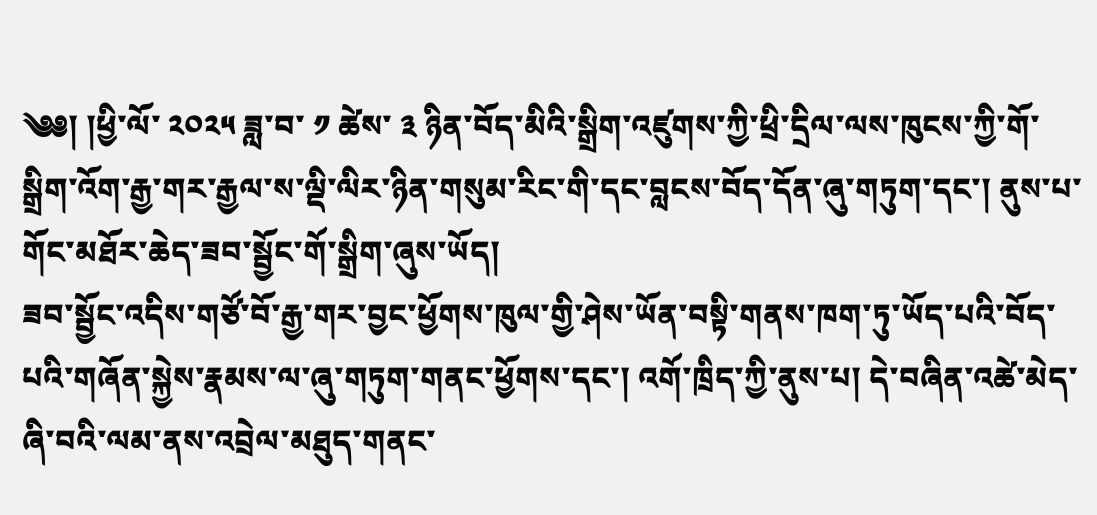༄༅། །ཕྱི་ལོ་ ༢༠༢༥ ཟླ་བ་ ༡ ཚེས་ ༣ ཉིན་བོད་མིའི་སྒྲིག་འཛུགས་ཀྱི་ཕྲི་དྲིལ་ལས་ཁུངས་ཀྱི་གོ་སྒྲིག་འོག་རྒྱ་གར་རྒྱལ་ས་ལྡི་ལིར་ཉིན་གསུམ་རིང་གི་དང་བླངས་བོད་དོན་ཞུ་གཏུག་དང་། ནུས་པ་གོང་མཐོར་ཆེད་ཟབ་སྦྱོང་གོ་སྒྲིག་ཞུས་ཡོད།
ཟབ་སྦྱོང་འདིས་གཙོ་བོ་རྒྱ་གར་བྱང་ཕྱོགས་ཁུལ་གྱི་ཤེས་ཡོན་བསྟི་གནས་ཁག་ཏུ་ཡོད་པའི་བོད་པའི་གཞོན་སྐྱེས་རྣམས་ལ་ཞུ་གཏུག་གནང་ཕྱོགས་དང་། འགོ་ཁྲིད་ཀྱི་ནུས་པ། དེ་བཞིན་འཚེ་མེད་ཞི་བའི་ལམ་ནས་འབྲེལ་མཐུད་གནང་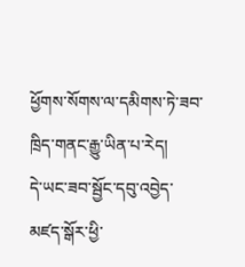ཕྱོགས་སོགས་ལ་དམིགས་ཏེ་ཟབ་ཁྲིད་གནང་རྒྱུ་ཡིན་པ་རེད།
དེ་ཡང་ཟབ་སྦྱོང་དབུ་འབྱེད་མཛད་སྒོར་ཕྱི་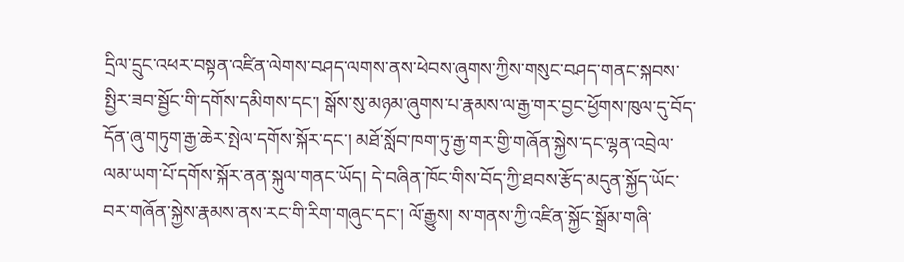དྲིལ་དྲུང་འཕར་བསྟན་འཛིན་ལེགས་བཤད་ལགས་ནས་ཕེབས་ཞུགས་ཀྱིས་གསུང་བཤད་གནང་སྐབས་སྤྱིར་ཟབ་སྦྱོང་གི་དགོས་དམིགས་དང་། སྒོས་སུ་མཉམ་ཞུགས་པ་རྣམས་ལ་རྒྱ་གར་བྱང་ཕྱོགས་ཁུལ་དུ་བོད་དོན་ཞུ་གཏུག་རྒྱ་ཆེར་སྤེལ་དགོས་སྐོར་དང་། མཐོ་སློབ་ཁག་ཏུ་རྒྱ་གར་གྱི་གཞོན་སྐྱེས་དང་ལྷན་འབྲེལ་ལམ་ཡག་པོ་དགོས་སྐོར་ནན་སྐུལ་གནང་ཡོད། དེ་བཞིན་ཁོང་གིས་བོད་ཀྱི་ཐབས་རྩོད་མདུན་སྐྱོད་ཡོང་བར་གཞོན་སྐྱེས་རྣམས་ནས་རང་གི་རིག་གཞུང་དང་། ལོ་རྒྱུས། ས་གནས་ཀྱི་འཛིན་སྐྱོང་སྒྲོམ་གཞི་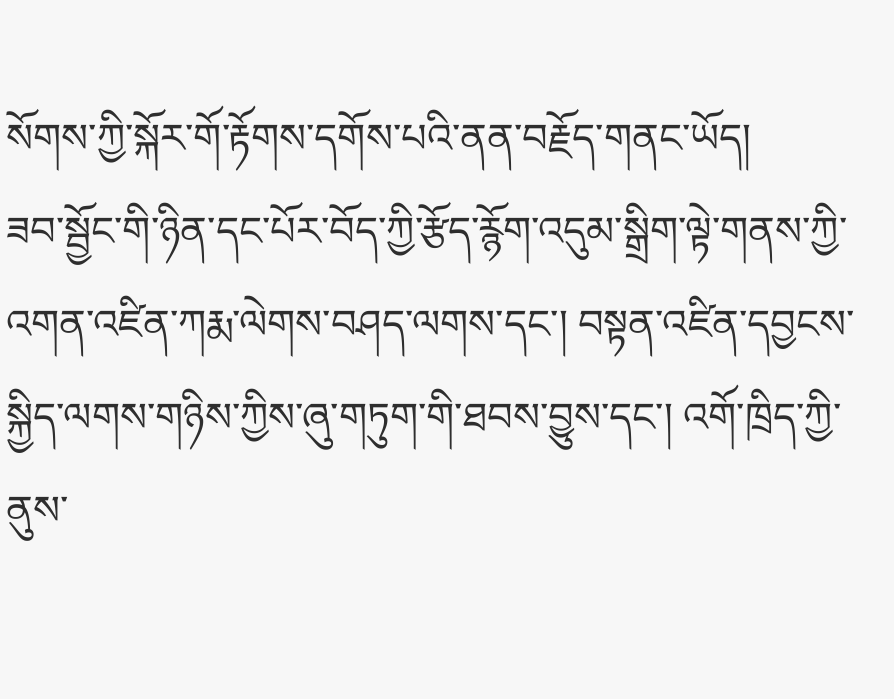སོགས་ཀྱི་སྐོར་གོ་རྟོགས་དགོས་པའི་ནན་བརྗོད་གནང་ཡོད།
ཟབ་སྦྱོང་གི་ཉིན་དང་པོར་བོད་ཀྱི་རྩོད་རྙོག་འདུམ་སྒྲིག་ལྟེ་གནས་ཀྱི་འགན་འཛིན་ཀརྨ་ལེགས་བཤད་ལགས་དང་། བསྟན་འཛིན་དབྱངས་སྐྱིད་ལགས་གཉིས་ཀྱིས་ཞུ་གཏུག་གི་ཐབས་བྱུས་དང་། འགོ་ཁྲིད་ཀྱི་ནུས་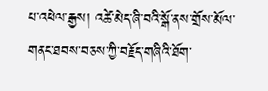པ་འཕེལ་རྒྱས། འཚེ་མེད་ཞི་བའི་སྒོ་ནས་གྲོས་མོལ་གནང་ཐབས་བཅས་ཀྱི་བརྗོད་གཞིའི་ཐོག་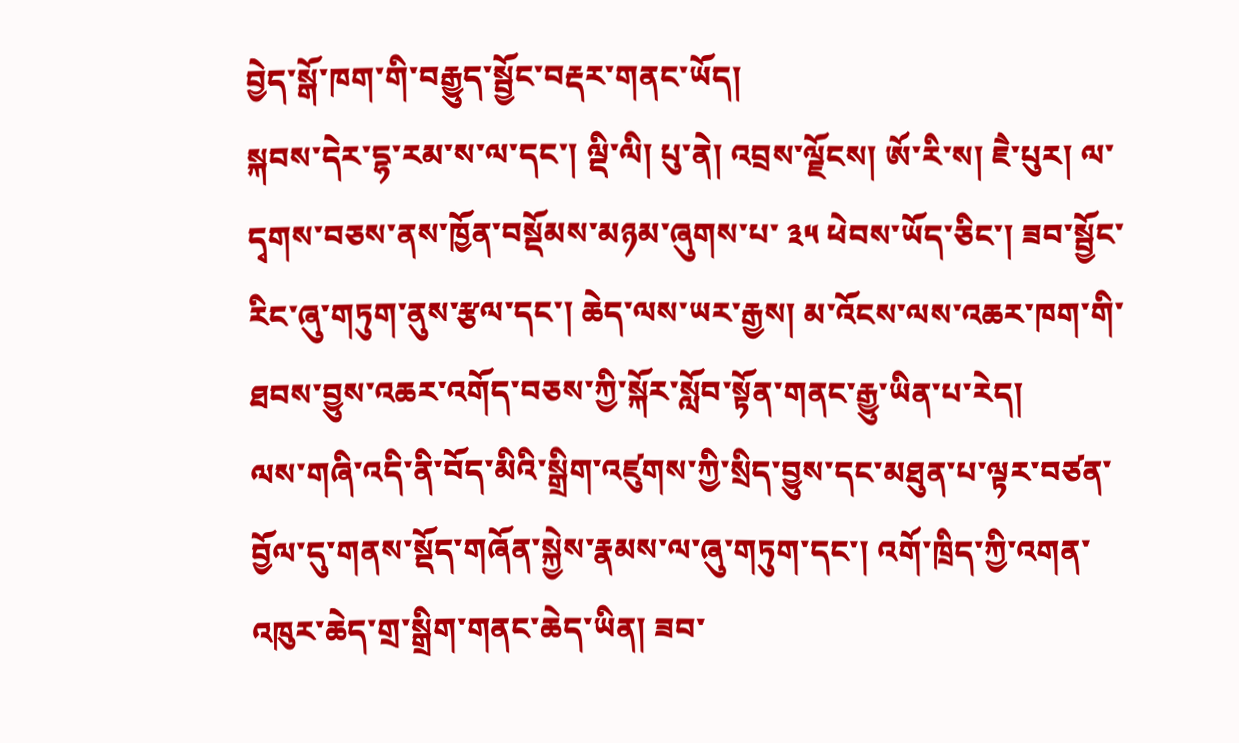བྱེད་སྒོ་ཁག་གི་བརྒྱུད་སྦྱོང་བརྡར་གནང་ཡོད།
སྐབས་དེར་དྷ་རམ་ས་ལ་དང་། ལྡི་ལི། པུ་ནེ། འབྲས་ལྗོངས། ཨོ་རི་ས། ཇཻ་པུར། ལ་དྭགས་བཅས་ནས་ཁྱོན་བསྡོམས་མཉམ་ཞུགས་པ་ ༣༥ ཕེབས་ཡོད་ཅིང་། ཟབ་སྦྱོང་རིང་ཞུ་གཏུག་ནུས་རྩལ་དང་། ཆེད་ལས་ཡར་རྒྱས། མ་འོངས་ལས་འཆར་ཁག་གི་ཐབས་བྱུས་འཆར་འགོད་བཅས་ཀྱི་སྐོར་སློབ་སྟོན་གནང་རྒྱུ་ཡིན་པ་རེད།
ལས་གཞི་འདི་ནི་བོད་མིའི་སྒྲིག་འཛུགས་ཀྱི་སྲིད་བྱུས་དང་མཐུན་པ་ལྟར་བཙན་བྱོལ་དུ་གནས་སྡོད་གཞོན་སྐྱེས་རྣམས་ལ་ཞུ་གཏུག་དང་། འགོ་ཁྲིད་ཀྱི་འགན་འཁུར་ཆེད་གྲ་སྒྲིག་གནང་ཆེད་ཡིན། ཟབ་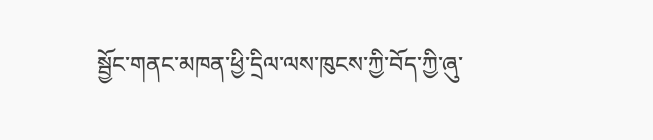སྦྱོང་གནང་མཁན་ཕྱི་དྲིལ་ལས་ཁུངས་ཀྱི་བོད་ཀྱི་ཞུ་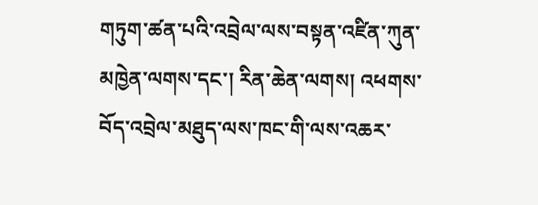གཏུག་ཚན་པའི་འབྲེལ་ལས་བསྟན་འཛིན་ཀུན་མཁྱེན་ལགས་དང་། རིན་ཆེན་ལགས། འཕགས་བོད་འབྲེལ་མཐུད་ལས་ཁང་གི་ལས་འཆར་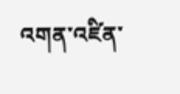འགན་འཛིན་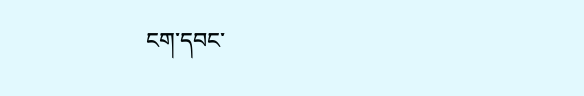ངག་དབང་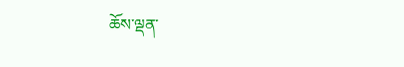ཆོས་ལྡན་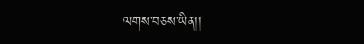ལགས་བཅས་ཡིན།།